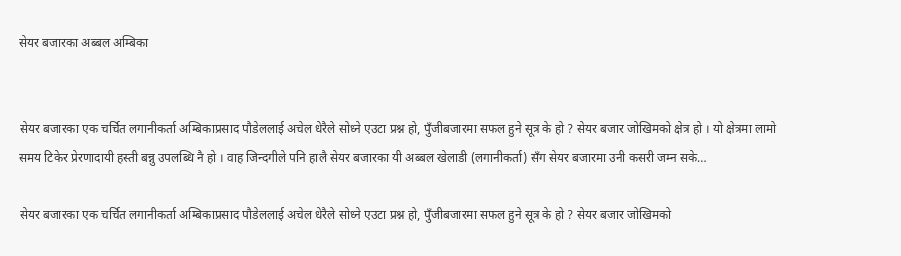सेयर बजारका अब्बल अम्बिका


सेयर बजारका एक चर्चित लगानीकर्ता अम्बिकाप्रसाद पौडेललाई अचेल धेरैले सोध्ने एउटा प्रश्न हो, पुँजीबजारमा सफल हुने सूत्र के हो ? सेयर बजार जोखिमको क्षेत्र हो । यो क्षेत्रमा लामो समय टिकेर प्रेरणादायी हस्ती बन्नु उपलब्धि नै हो । वाह जिन्दगीले पनि हालै सेयर बजारका यी अब्बल खेलाडी (लगानीकर्ता) सँग सेयर बजारमा उनी कसरी जम्न सके…

सेयर बजारका एक चर्चित लगानीकर्ता अम्बिकाप्रसाद पौडेललाई अचेल धेरैले सोध्ने एउटा प्रश्न हो, पुँजीबजारमा सफल हुने सूत्र के हो ? सेयर बजार जोखिमको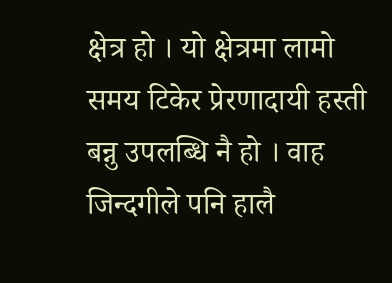क्षेत्र हो । यो क्षेत्रमा लामो समय टिकेर प्रेरणादायी हस्ती बन्नु उपलब्धि नै हो । वाह जिन्दगीले पनि हालै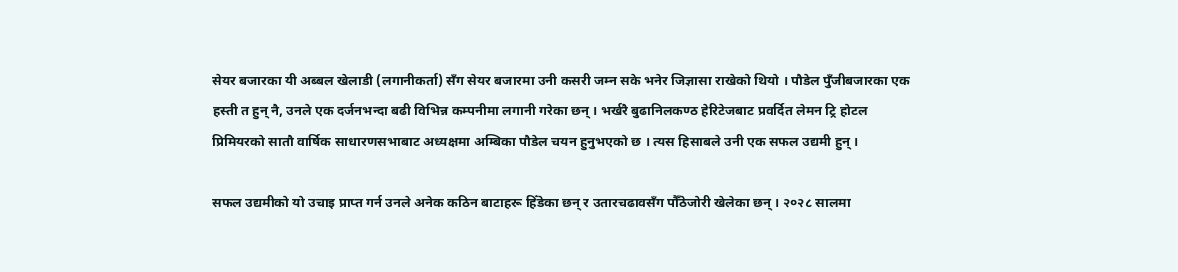सेयर बजारका यी अब्बल खेलाडी (लगानीकर्ता) सँग सेयर बजारमा उनी कसरी जम्न सके भनेर जिज्ञासा राखेको थियो । पौडेल पुँजीबजारका एक हस्ती त हुन् नै, उनले एक दर्जनभन्दा बढी विभिन्न कम्पनीमा लगानी गरेका छन् । भर्खरै बुढानिलकण्ठ हेरिटेजबाट प्रवर्दित लेमन ट्रि होटल प्रिमियरको सातौ वार्षिक साधारणसभाबाट अध्यक्षमा अम्बिका पौडेल चयन हुनुभएको छ । त्यस हिसाबले उनी एक सफल उद्यमी हुन् ।

सफल उद्यमीको यो उचाइ प्राप्त गर्न उनले अनेक कठिन बाटाहरू हिँडेका छन् र उतारचढावसँग पौँठेजोरी खेलेका छन् । २०२८ सालमा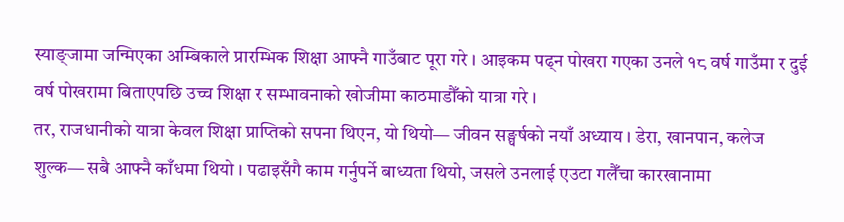स्याङ्जामा जन्मिएका अम्बिकाले प्रारम्भिक शिक्षा आफ्नै गाउँबाट पूरा गरे । आइकम पढ्न पोखरा गएका उनले १८ वर्ष गाउँमा र दुई वर्ष पोखरामा बिताएपछि उच्च शिक्षा र सम्भावनाको खोजीमा काठमाडौँको यात्रा गरे ।
तर, राजधानीको यात्रा केवल शिक्षा प्राप्तिको सपना थिएन, यो थियो— जीवन सङ्घर्षको नयाँ अध्याय । डेरा, खानपान, कलेज शुल्क— सबै आफ्नै काँधमा थियो । पढाइसँगै काम गर्नुपर्ने बाध्यता थियो, जसले उनलाई एउटा गलैँचा कारखानामा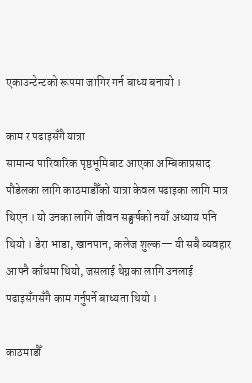एकाउन्टेन्टको रूपमा जागिर गर्न बाध्य बनायो ।

काम र पढाइसँगै यात्रा
सामान्य पारिवारिक पृष्ठभूमिबाट आएका अम्बिकाप्रसाद पौडेलका लागि काठमाडौँको यात्रा केवल पढाइका लागि मात्र थिएन । यो उनका लागि जीवन सङ्घर्षको नयाँ अध्याय पनि थियो । डेरा भाडा, खानपान, कलेज शुल्क— यी सबै व्यवहार आफ्नै काँधमा थियो, जसलाई थेग्नका लागि उनलाई पढाइसँगसँगै काम गर्नुपर्ने बाध्यता थियो ।

काठमाडौँ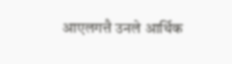आएलगत्तै उनले आर्थिक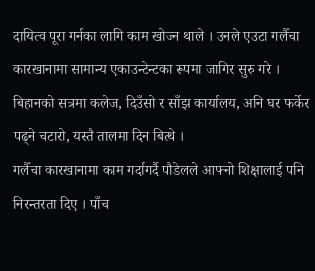दायित्व पूरा गर्नका लागि काम खोज्न थाले । उनले एउटा गलैँचा कारखानामा सामान्य एकाउन्टेन्टका रूपमा जागिर सुरु गरे । बिहानको सत्रमा कलेज, दिउँसो र साँझ कार्यालय, अनि घर फर्केर पढ्ने चटारो, यस्तै तालमा दिन बित्थे ।
गलैँचा कारखानामा काम गर्दागर्दै पौडेलले आफ्नो शिक्षालाई पनि निरन्तरता दिए । पाँच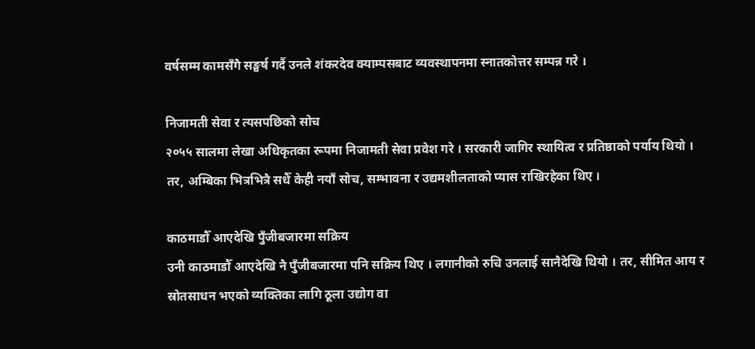वर्षसम्म कामसँगै सङ्घर्ष गर्दै उनले शंकरदेव क्याम्पसबाट व्यवस्थापनमा स्नातकोत्तर सम्पन्न गरे ।

निजामती सेवा र त्यसपछिको सोच
२०५५ सालमा लेखा अधिकृतका रूपमा निजामती सेवा प्रवेश गरे । सरकारी जागिर स्थायित्व र प्रतिष्ठाको पर्याय थियो । तर, अम्बिका भित्रभित्रै सधैँ केही नयाँ सोच, सम्भावना र उद्यमशीलताको प्यास राखिरहेका थिए ।

काठमाडौँ आएदेखि पुँजीबजारमा सक्रिय
उनी काठमाडौँ आएदेखि नै पुँजीबजारमा पनि सक्रिय थिए । लगानीको रुचि उनलाई सानैदेखि थियो । तर, सीमित आय र स्रोतसाधन भएको व्यक्तिका लागि ठूला उद्योग वा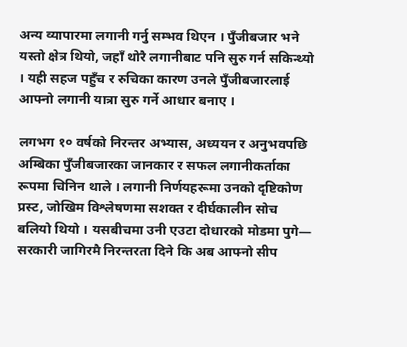अन्य व्यापारमा लगानी गर्नु सम्भव थिएन । पुँजीबजार भने यस्तो क्षेत्र थियो, जहाँ थोरै लगानीबाट पनि सुरु गर्न सकिन्थ्यो । यही सहज पहुँच र रुचिका कारण उनले पुँजीबजारलाई आफ्नो लगानी यात्रा सुरु गर्ने आधार बनाए ।

लगभग १० वर्षको निरन्तर अभ्यास, अध्ययन र अनुभवपछि अम्बिका पुँजीबजारका जानकार र सफल लगानीकर्ताका रूपमा चिनिन थाले । लगानी निर्णयहरूमा उनको दृष्टिकोण प्रस्ट, जोखिम विश्लेषणमा सशक्त र दीर्घकालीन सोच बलियो थियो । यसबीचमा उनी एउटा दोधारको मोडमा पुगे— सरकारी जागिरमै निरन्तरता दिने कि अब आफ्नो सीप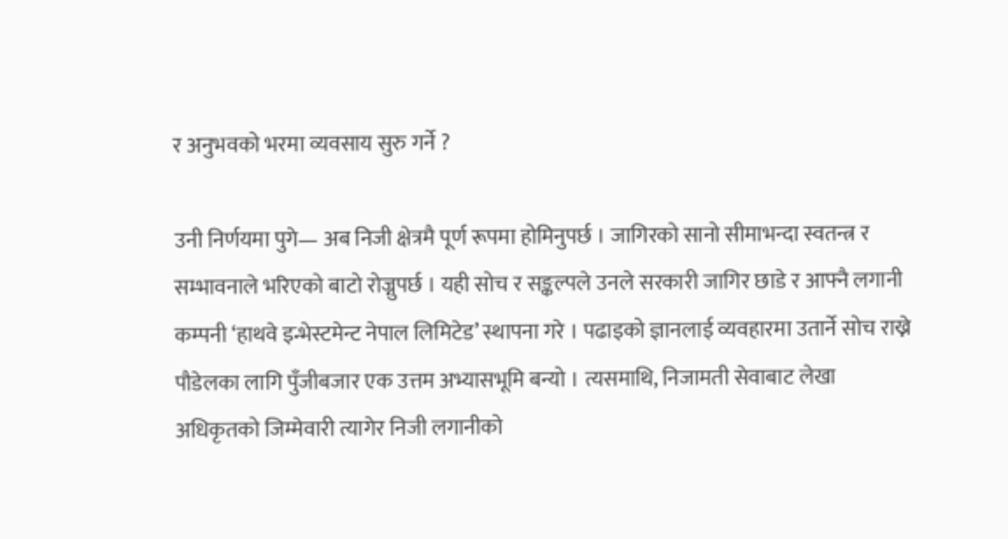र अनुभवको भरमा व्यवसाय सुरु गर्ने ?

उनी निर्णयमा पुगे— अब निजी क्षेत्रमै पूर्ण रूपमा होमिनुपर्छ । जागिरको सानो सीमाभन्दा स्वतन्त्र र सम्भावनाले भरिएको बाटो रोज्नुपर्छ । यही सोच र सङ्कल्पले उनले सरकारी जागिर छाडे र आफ्नै लगानी कम्पनी ‘हाथवे इन्भेस्टमेन्ट नेपाल लिमिटेड’ स्थापना गरे । पढाइको ज्ञानलाई व्यवहारमा उतार्ने सोच राख्ने पौडेलका लागि पुँजीबजार एक उत्तम अभ्यासभूमि बन्यो । त्यसमाथि, निजामती सेवाबाट लेखा अधिकृतको जिम्मेवारी त्यागेर निजी लगानीको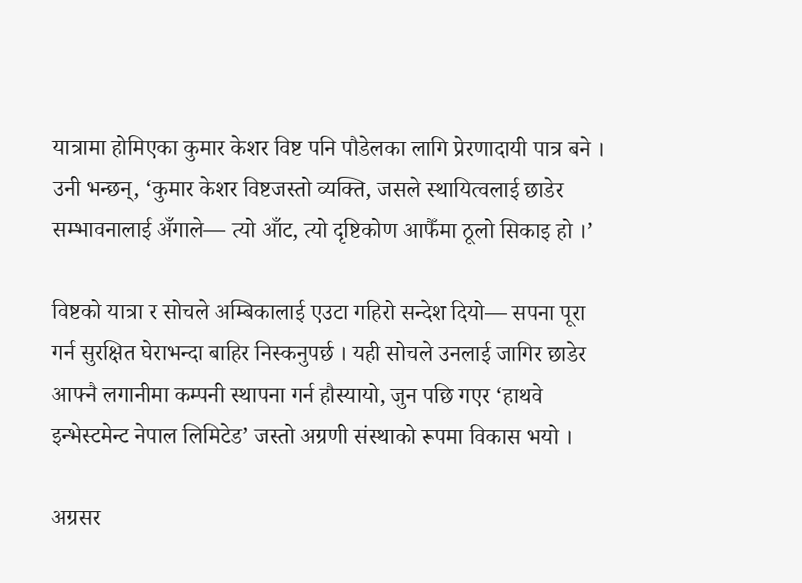यात्रामा होमिएका कुमार केशर विष्ट पनि पौडेलका लागि प्रेरणादायी पात्र बने । उनी भन्छन्, ‘कुमार केशर विष्टजस्तो व्यक्ति, जसले स्थायित्वलाई छाडेर सम्भावनालाई अँगाले— त्यो आँट, त्यो दृष्टिकोण आफैँमा ठूलो सिकाइ हो ।’

विष्टको यात्रा र सोचले अम्बिकालाई एउटा गहिरो सन्देश दियो— सपना पूरा गर्न सुरक्षित घेराभन्दा बाहिर निस्कनुपर्छ । यही सोचले उनलाई जागिर छाडेर आफ्नै लगानीमा कम्पनी स्थापना गर्न हौस्यायो, जुन पछि गएर ‘हाथवे इन्भेस्टमेन्ट नेपाल लिमिटेड’ जस्तो अग्रणी संस्थाको रूपमा विकास भयो ।

अग्रसर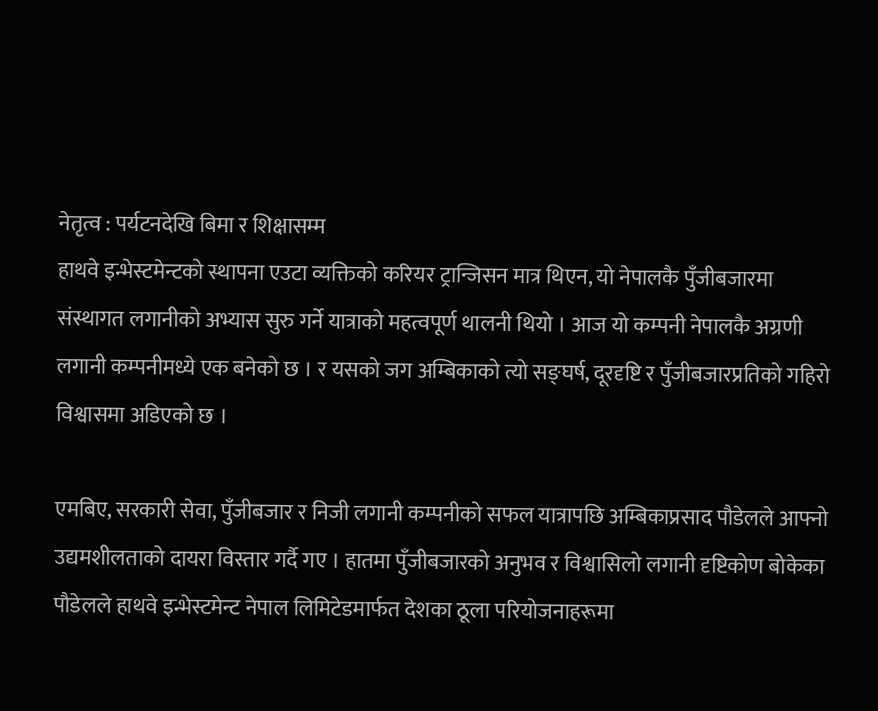नेतृत्व : पर्यटनदेखि बिमा र शिक्षासम्म
हाथवे इन्भेस्टमेन्टको स्थापना एउटा व्यक्तिको करियर ट्रान्जिसन मात्र थिएन, यो नेपालकै पुँजीबजारमा संस्थागत लगानीको अभ्यास सुरु गर्ने यात्राको महत्वपूर्ण थालनी थियो । आज यो कम्पनी नेपालकै अग्रणी लगानी कम्पनीमध्ये एक बनेको छ । र यसको जग अम्बिकाको त्यो सङ्घर्ष, दूरदृष्टि र पुँजीबजारप्रतिको गहिरो विश्वासमा अडिएको छ ।

एमबिए, सरकारी सेवा, पुँजीबजार र निजी लगानी कम्पनीको सफल यात्रापछि अम्बिकाप्रसाद पौडेलले आफ्नो उद्यमशीलताको दायरा विस्तार गर्दै गए । हातमा पुँजीबजारको अनुभव र विश्वासिलो लगानी दृष्टिकोण बोकेका पौडेलले हाथवे इन्भेस्टमेन्ट नेपाल लिमिटेडमार्फत देशका ठूला परियोजनाहरूमा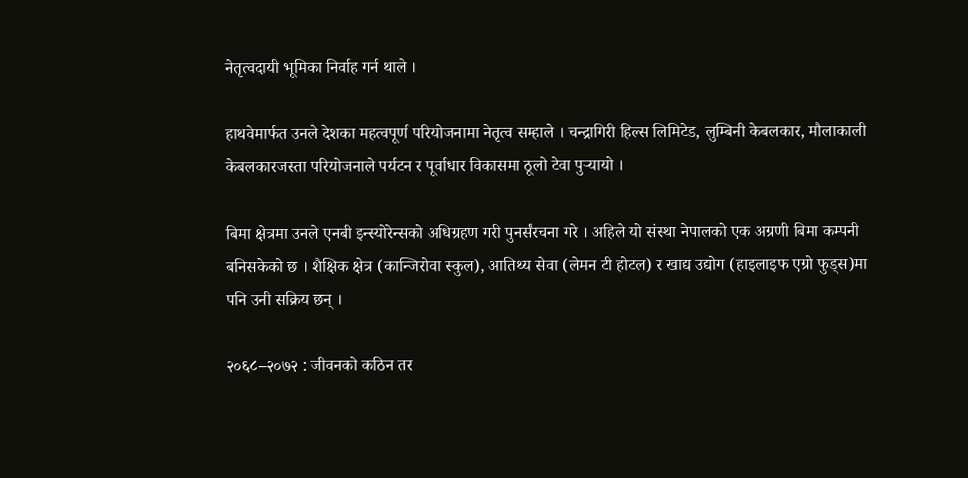नेतृत्वदायी भूमिका निर्वाह गर्न थाले ।

हाथवेमार्फत उनले देशका महत्वपूर्ण परियोजनामा नेतृत्व सम्हाले । चन्द्रागिरी हिल्स लिमिटेड, लुम्बिनी केबलकार, मौलाकाली केबलकारजस्ता परियोजनाले पर्यटन र पूर्वाधार विकासमा ठूलो टेवा पुर्‍यायो ।

बिमा क्षेत्रमा उनले एनबी इन्स्योरेन्सको अधिग्रहण गरी पुनर्संरचना गरे । अहिले यो संस्था नेपालको एक अग्रणी बिमा कम्पनी बनिसकेको छ । शैक्षिक क्षेत्र (कान्जिरोवा स्कुल), आतिथ्य सेवा (लेमन टी होटल) र खाद्य उद्योग (हाइलाइफ एग्रो फुड्स)मा पनि उनी सक्रिय छन् ।

२०६८–२०७२ : जीवनको कठिन तर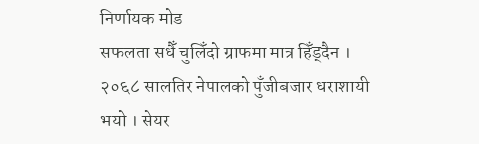निर्णायक मोड
सफलता सधैँ चुलिँदो ग्राफमा मात्र हिँड्दैन । २०६८ सालतिर नेपालको पुँजीबजार धराशायी भयो । सेयर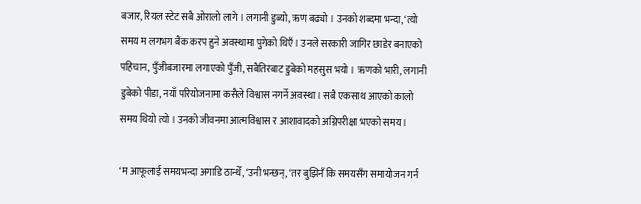बजार, रियल स्टेट सबै ओरालो लागे । लगानी डुब्यो, ऋण बढ्यो । उनको शब्दमा भन्दा, ‘त्यो समय म लगभग बैंक करप हुने अवस्थामा पुगेको थिएँ । उनले सरकारी जागिर छाडेर बनाएको पहिचान, पुँजीबजारमा लगाएको पुँजी, सबैतिरबाट डुबेको महसुस भयो । ऋणको भारी, लगानी डुबेको पीडा, नयाँ परियोजनामा कसैले विश्वास नगर्ने अवस्था । सबै एकसाथ आएको कालो समय थियो त्यो । उनको जीवनमा आत्मविश्वास र आशावादको अग्निपरीक्षा भएको समय ।

‘म आफूलाई समयभन्दा अगाडि ठान्थेँ, ‘उनी भन्छन्, ‘तर बुझिनँ कि समयसँग समायोजन गर्न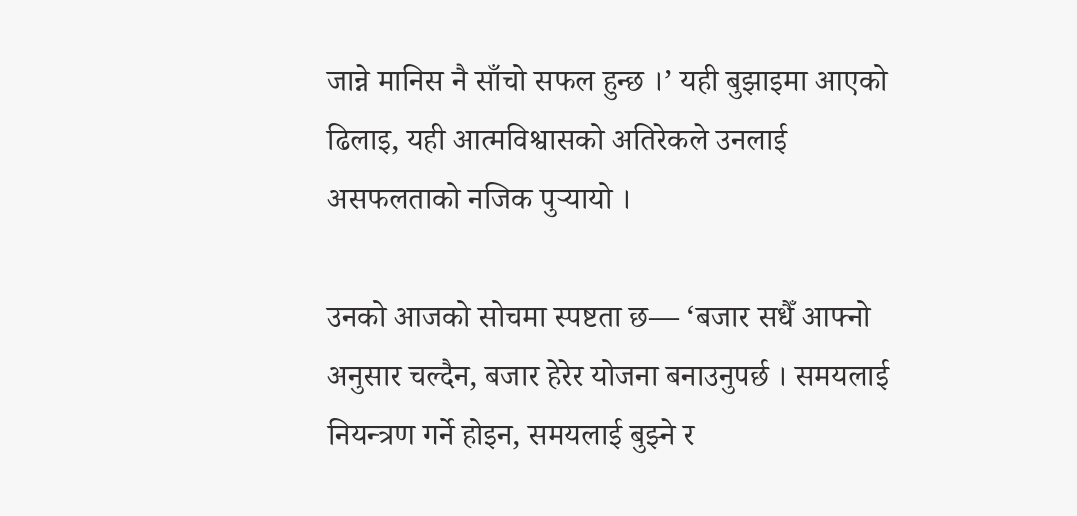जान्ने मानिस नै साँचो सफल हुन्छ ।’ यही बुझाइमा आएको ढिलाइ, यही आत्मविश्वासको अतिरेकले उनलाई असफलताको नजिक पुर्‍यायो ।

उनको आजको सोचमा स्पष्टता छ— ‘बजार सधैँ आफ्नो अनुसार चल्दैन, बजार हेरेर योजना बनाउनुपर्छ । समयलाई नियन्त्रण गर्ने होइन, समयलाई बुझ्ने र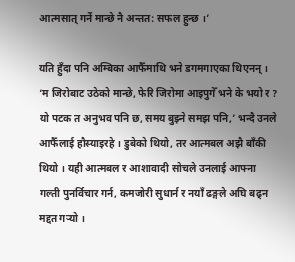आत्मसात् गर्ने मान्छे नै अन्तत: सफल हुन्छ ।’

यति हुँदा पनि अम्बिका आफैँमाथि भने डगमगाएका थिएनन् । ‘म जिरोबाट उठेको मान्छे, फेरि जिरोमा आइपुगेँ भने के भयो र ? यो पटक त अनुभव पनि छ, समय बुझ्ने समझ पनि,’ भन्दै उनले आफैँलाई हौस्याइरहे । डुबेको थियो, तर आत्मबल अझै बाँकी थियो । यही आत्मबल र आशावादी सोचले उनलाई आफ्ना गल्ती पुनर्विचार गर्न, कमजोरी सुधार्न र नयाँ ढङ्गले अघि बढ्न मद्दत गर्‍यो ।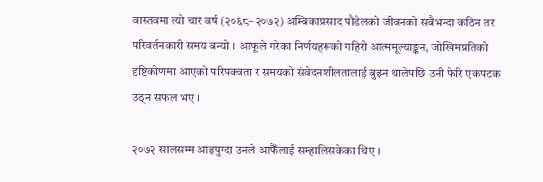वास्तवमा त्यो चार वर्ष (२०६८–२०७२) अम्बिकाप्रसाद पौडेलको जीवनको सबैभन्दा कठिन तर परिवर्तनकारी समय बन्यो । आफूले गरेका निर्णयहरूको गहिरो आत्ममूल्याङ्कन, जोखिमप्रतिको दृष्टिकोणमा आएको परिपक्वता र समयको संवेदनशीलतालाई बुझ्न थालेपछि उनी फेरि एकपटक उठ्न सफल भए ।

२०७२ सालसम्म आइपुग्दा उनले आफैँलाई सम्हालिसकेका थिए ।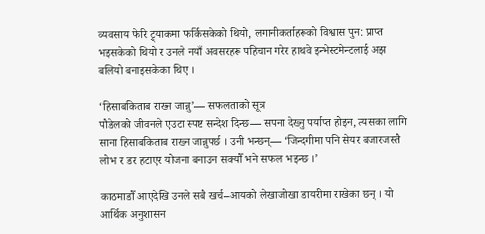व्यवसाय फेरि ट्र्याकमा फर्किसकेको थियो, लगानीकर्ताहरूको विश्वास पुन: प्राप्त भइसकेको थियो र उनले नयाँ अवसरहरू पहिचान गरेर हाथवे इन्भेस्टमेन्टलाई अझ बलियो बनाइसकेका थिए ।

‘हिसाबकिताब राख्न जान्नु’— सफलताको सूत्र
पौडेलको जीवनले एउटा स्पष्ट सन्देश दिन्छ— सपना देख्नु पर्याप्त होइन, त्यसका लागि साना हिसाबकिताब राख्न जान्नुपर्छ । उनी भन्छन्— ‘जिन्दगीमा पनि सेयर बजारजस्तै लोभ र डर हटाएर योजना बनाउन सक्यौँ भने सफल भइन्छ ।’

काठमाडौँ आएदेखि उनले सबै खर्च–आयको लेखाजोखा डायरीमा राखेका छन् । यो आर्थिक अनुशासन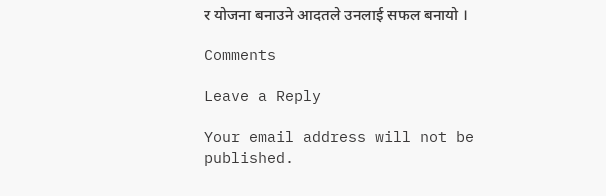र योजना बनाउने आदतले उनलाई सफल बनायो ।

Comments

Leave a Reply

Your email address will not be published.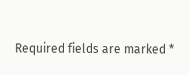Required fields are marked *